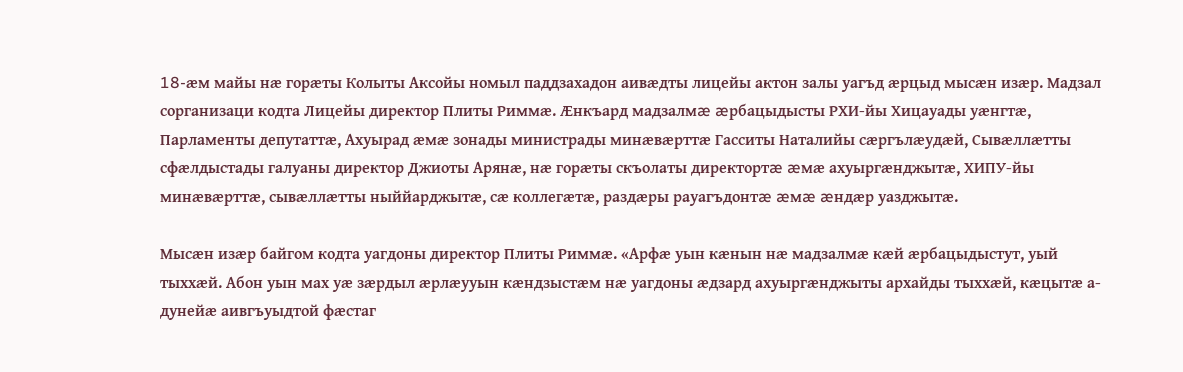18-æм майы нæ горæты Колыты Аксойы номыл паддзахадон аивæдты лицейы актон залы уагъд æрцыд мысæн изæр. Мадзал сорганизаци кодта Лицейы директор Плиты Риммæ. Æнкъард мадзалмæ æрбацыдысты РХИ-йы Хицауады уæнгтæ, Парламенты депутаттæ, Ахуырад æмæ зонады министрады минæвæрттæ Гасситы Наталийы сæргълæудæй, Сывæллæтты сфæлдыстады галуаны директор Джиоты Арянæ, нæ горæты скъолаты директортæ æмæ ахуыргæнджытæ, ХИПУ-йы минæвæрттæ, сывæллæтты ныййарджытæ, сæ коллегæтæ, раздæры рауагъдонтæ æмæ æндæр уазджытæ.

Мысæн изæр байгом кодта уагдоны директор Плиты Риммæ. «Арфæ уын кæнын нæ мадзалмæ кæй æрбацыдыстут, уый тыххæй. Абон уын мах уæ зæрдыл æрлæууын кæндзыстæм нæ уагдоны æдзард ахуыргæнджыты архайды тыххæй, кæцытæ а-дунейæ аивгъуыдтой фæстаг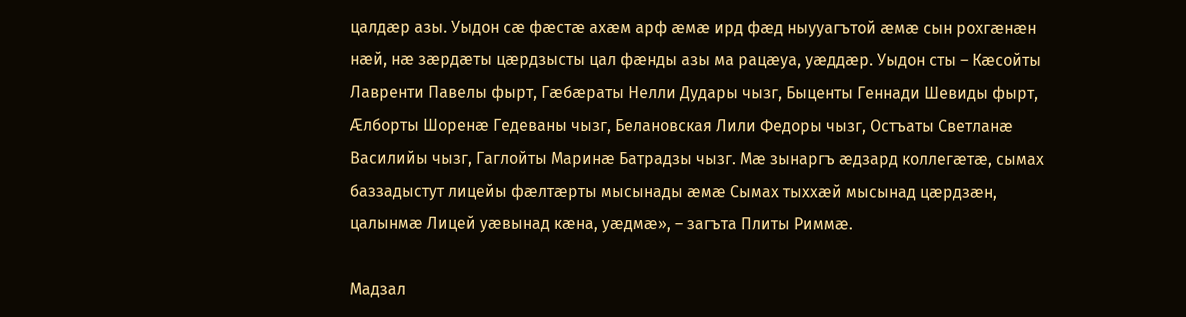цалдæр азы. Уыдон сæ фæстæ ахæм арф æмæ ирд фæд ныууагътой æмæ сын рохгæнæн нæй, нæ зæрдæты цæрдзысты цал фæнды азы ма рацæуа, уæддæр. Уыдон сты – Кæсойты Лавренти Павелы фырт, Гæбæраты Нелли Дудары чызг, Быценты Геннади Шевиды фырт, Æлборты Шоренæ Гедеваны чызг, Белановская Лили Федоры чызг, Остъаты Светланæ Василийы чызг, Гаглойты Маринæ Батрадзы чызг. Мæ зынаргъ æдзард коллегæтæ, сымах баззадыстут лицейы фæлтæрты мысынады æмæ Сымах тыххæй мысынад цæрдзæн, цалынмæ Лицей уæвынад кæна, уæдмæ», – загъта Плиты Риммæ.

Мадзал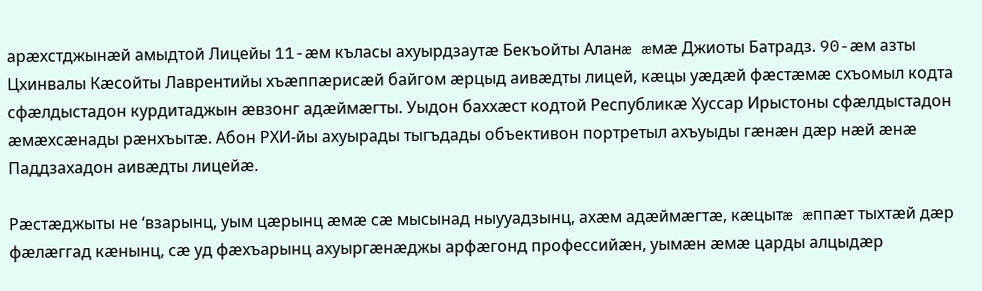арæхстджынæй амыдтой Лицейы 11-æм къласы ахуырдзаутæ Бекъойты Аланæ æмæ Джиоты Батрадз. 90-æм азты Цхинвалы Кæсойты Лаврентийы хъæппæрисæй байгом æрцыд аивæдты лицей, кæцы уæдæй фæстæмæ схъомыл кодта сфæлдыстадон курдитаджын æвзонг адæймæгты. Уыдон баххæст кодтой Республикæ Хуссар Ирыстоны сфæлдыстадон æмæхсæнады рæнхъытæ. Абон РХИ-йы ахуырады тыгъдады объективон портретыл ахъуыды гæнæн дæр нæй æнæ Паддзахадон аивæдты лицейæ.

Рæстæджыты не ‘взарынц, уым цæрынц æмæ сæ мысынад ныууадзынц, ахæм адæймæгтæ, кæцытæ æппæт тыхтæй дæр фæлæггад кæнынц, сæ уд фæхъарынц ахуыргæнæджы арфæгонд профессийæн, уымæн æмæ царды алцыдæр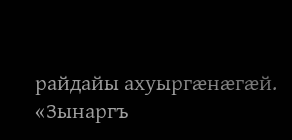райдайы ахуыргæнæгæй. «Зынаргъ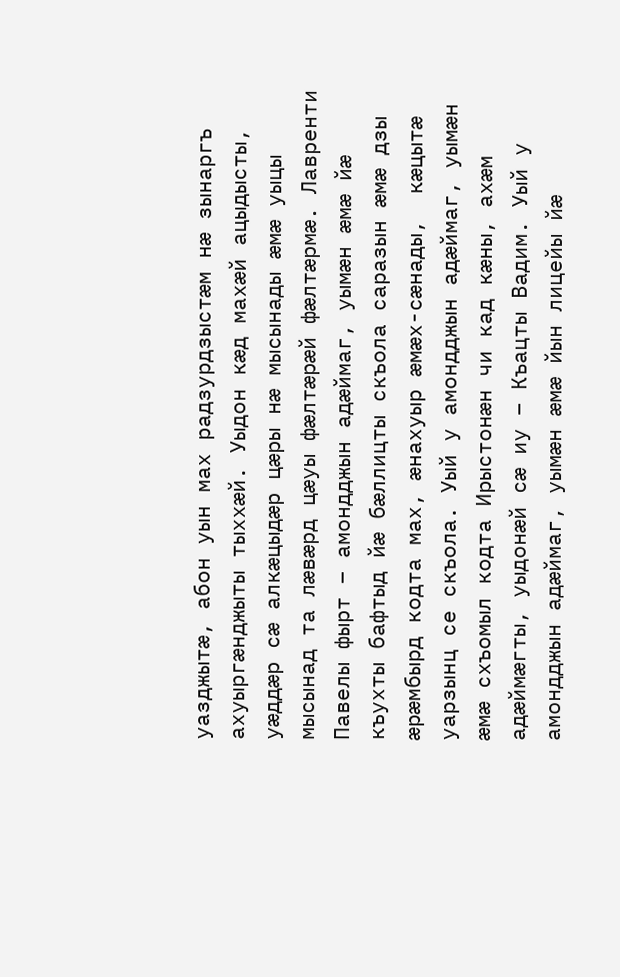уазджытæ, абон уын мах радзурдзыстæм нæ зынаргъ ахуыргæнджыты тыххæй. Уыдон кæд махæй ацыдысты, уæддæр сæ алкæцыдæр цæры нæ мысынады æмæ уыцы мысынад та лæвæрд цæуы фæлтæрæй фæлтæрмæ. Лавренти Павелы фырт – амондджын адæймаг, уымæн æмæ йæ къухты бафтыд йæ бæллицты скъола саразын æмæ дзы æрæмбырд кодта мах, æнахуыр æмæх-сæнады,  кæцытæ уарзынц се скъола. Уый у амондджын адæймаг, уымæн æмæ схъомыл кодта Ирыстонæн чи кад кæны, ахæм адæймæгты, уыдонæй сæ иу – Къацты Вадим. Уый у амондджын адæймаг, уымæн æмæ йын лицейы йæ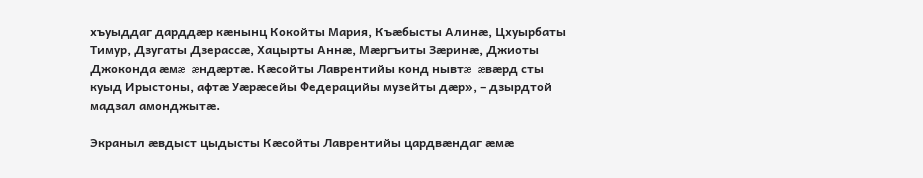хъуыддаг дарддæр кæнынц Кокойты Мария, Къæбысты Алинæ, Цхуырбаты Тимур, Дзугаты Дзерассæ, Хацырты Аннæ, Мæргъиты Зæринæ, Джиоты Джоконда æмæ æндæртæ. Кæсойты Лаврентийы конд нывтæ æвæрд сты куыд Ирыстоны, афтæ Уæрæсейы Федерацийы музейты дæр», – дзырдтой мадзал амонджытæ.

Экраныл æвдыст цыдысты Кæсойты Лаврентийы цардвæндаг æмæ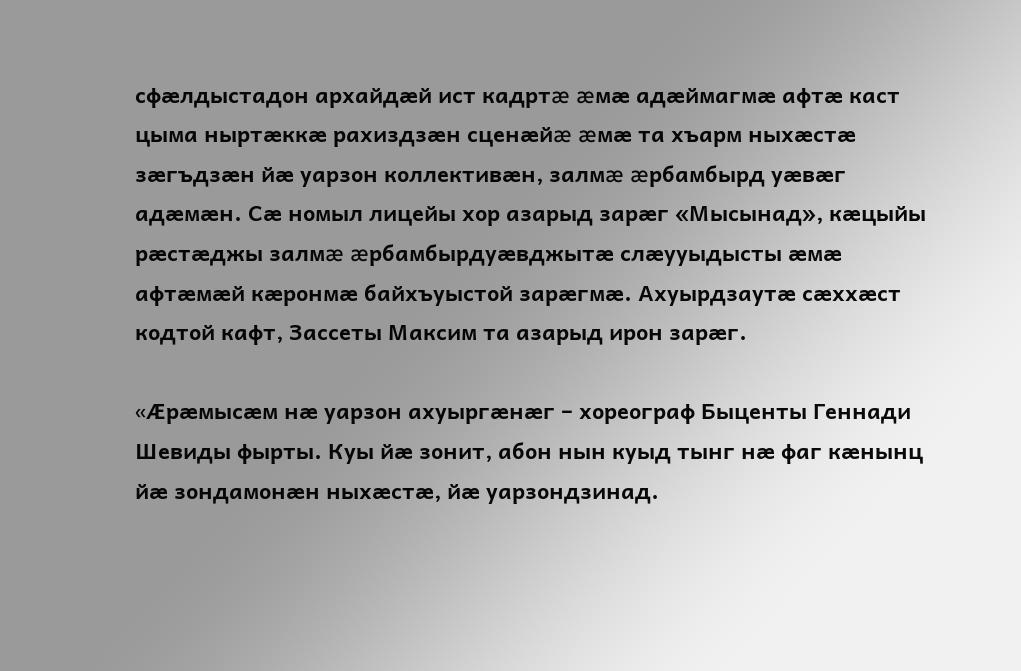сфæлдыстадон архайдæй ист кадртæ æмæ адæймагмæ афтæ каст цыма ныртæккæ рахиздзæн сценæйæ æмæ та хъарм ныхæстæ зæгъдзæн йæ уарзон коллективæн, залмæ æрбамбырд уæвæг адæмæн. Сæ номыл лицейы хор азарыд зарæг «Мысынад», кæцыйы рæстæджы залмæ æрбамбырдуæвджытæ слæууыдысты æмæ афтæмæй кæронмæ байхъуыстой зарæгмæ. Ахуырдзаутæ сæххæст кодтой кафт, Зассеты Максим та азарыд ирон зарæг.

«Æрæмысæм нæ уарзон ахуыргæнæг – хореограф Быценты Геннади Шевиды фырты. Куы йæ зонит, абон нын куыд тынг нæ фаг кæнынц йæ зондамонæн ныхæстæ, йæ уарзондзинад.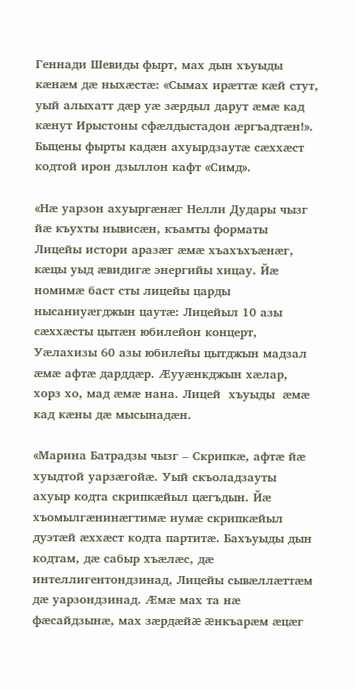Геннади Шевиды фырт, мах дын хъуыды кæнæм дæ ныхæстæ: «Сымах ирæттæ кæй стут, уый алыхатт дæр уæ зæрдыл дарут æмæ кад кæнут Ирыстоны сфæлдыстадон æргъадтæн!». Быцены фырты кадæн ахуырдзаутæ сæххæст кодтой ирон дзыллон кафт «Симд».

«Нæ уарзон ахуыргæнæг Нелли Дудары чызг йæ къухты нывисæн, къамты форматы Лицейы истори аразæг æмæ хъахъхъæнæг, кæцы уыд æвидигæ энергийы хицау. Йæ номимæ баст сты лицейы царды нысаниуæгджын цаутæ: Лицейыл 10 азы сæххæсты цытæн юбилейон концерт, Уæлахизы 60 азы юбилейы цытджын мадзал æмæ афтæ дарддæр. Æууæнкджын хæлар, хорз хо, мад æмæ нана. Лицей  хъуыды  æмæ кад кæны дæ мысынадæн.

«Марина Батрадзы чызг – Скрипкæ, афтæ йæ хуыдтой уарзæгойæ. Уый скъоладзауты ахуыр кодта скрипкæйыл цæгъдын. Йæ хъомылгæнинæгтимæ иумæ скрипкæйыл дуэтæй æххæст кодта партитæ. Бахъуыды дын кодтам, дæ сабыр хъæлæс, дæ интеллигентондзинад, Лицейы сывæллæттæм дæ уарзондзинад. Æмæ мах та нæ фæсайдзынæ, мах зæрдæйæ æнкъарæм æцæг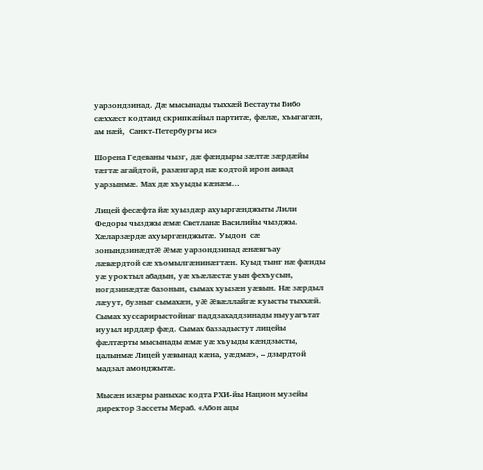уарзондзинад. Дæ мысынады тыххæй Бестауты Бибо сæххæст кодтаид скрипкæйыл партитæ, фæлæ, хъыгагæн, ам нæй,  Санкт-Петербургы ис»

Шорена Гедеваны чызг, дæ фæндыры зæлтæ зæрдæйы тæгтæ агайдтой, разæнгард нæ кодтой ирон аивад уарзынмæ. Мах дæ хъуыды кæнæм…

Лицей фесæфта йæ хуыздæр ахуыргæнджыты Лили Федоры чызджы æмæ Светланæ Василийы чызджы. Хæларзæрдæ ахуыргæнджытæ. Уыдон  сæ зонындзинæдтæ æмæ уарзондзинад æнæвгъау лæвæрдтой сæ хъомылгæнинæгтæн. Куыд тынг нæ фæнды уæ уроктыл абадын, уæ хъæлæстæ уын фехъусын, ногдзинæдтæ базонын, сымах хуызæн уæвын. Нæ зæрдыл лæуут, бузныг сымахæн, уæ æвæллайгæ куысты тыххæй. Сымах хуссарирыстойнаг паддзахаддзинады ныууагътат иууыл ирддæр фæд. Сымах баззадыстут лицейы фæлтæрты мысынады æмæ уæ хъуыды кæндзысты, цалынмæ Лицей уæвынад кæна, уæдмæ», – дзырдтой мадзал амонджытæ.

Мысæн изæры раныхас кодта РХИ-йы Национ музейы директор Зассеты Мераб. «Абон ацы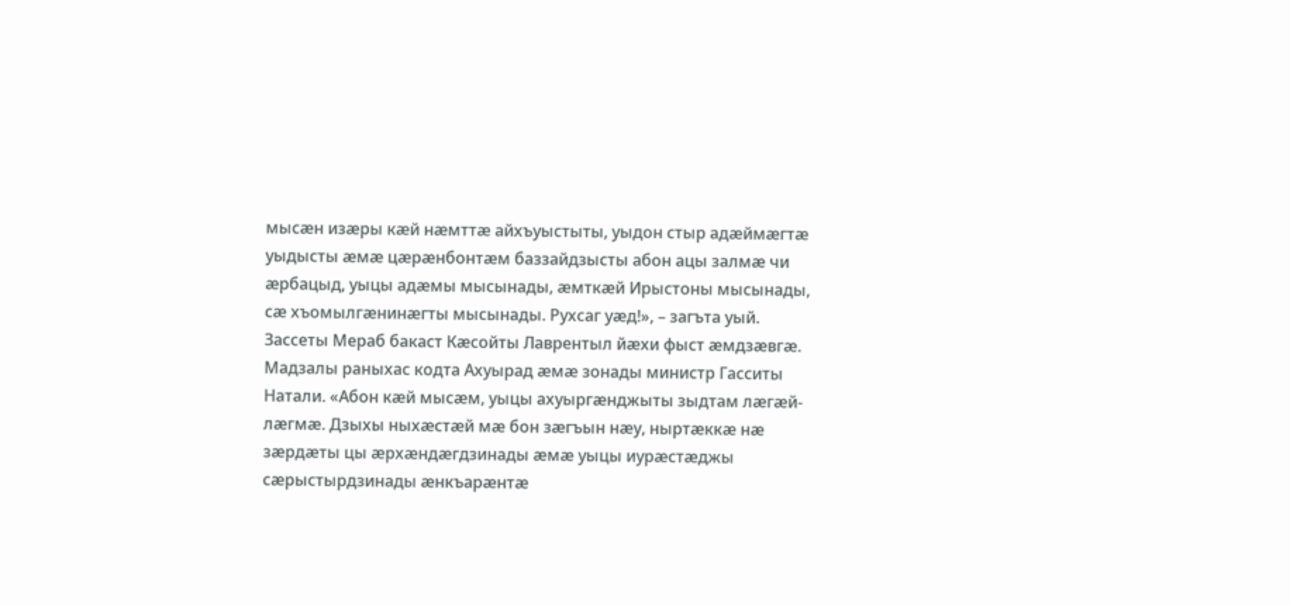мысæн изæры кæй нæмттæ айхъуыстыты, уыдон стыр адæймæгтæ уыдысты æмæ цæрæнбонтæм баззайдзысты абон ацы залмæ чи æрбацыд, уыцы адæмы мысынады, æмткæй Ирыстоны мысынады, сæ хъомылгæнинæгты мысынады. Рухсаг уæд!», – загъта уый. Зассеты Мераб бакаст Кæсойты Лаврентыл йæхи фыст æмдзæвгæ. Мадзалы раныхас кодта Ахуырад æмæ зонады министр Гасситы Натали. «Абон кæй мысæм, уыцы ахуыргæнджыты зыдтам лæгæй-лæгмæ. Дзыхы ныхæстæй мæ бон зæгъын нæу, ныртæккæ нæ зæрдæты цы æрхæндæгдзинады æмæ уыцы иурæстæджы сæрыстырдзинады æнкъарæнтæ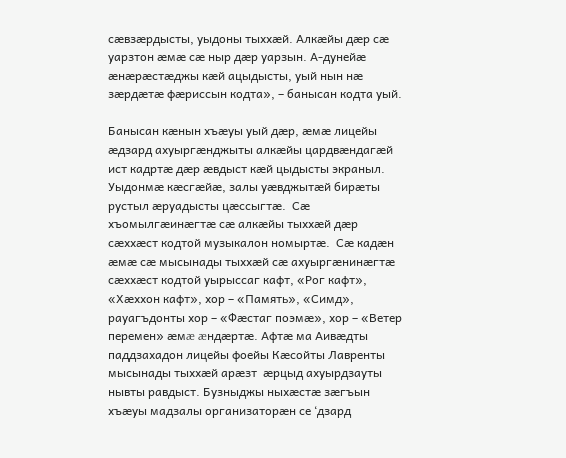сæвзæрдысты, уыдоны тыххæй. Алкæйы дæр сæ уарзтон æмæ сæ ныр дæр уарзын. А-дунейæ æнæрæстæджы кæй ацыдысты, уый нын нæ зæрдæтæ фæриссын кодта», – банысан кодта уый.

Банысан кæнын хъæуы уый дæр, æмæ лицейы æдзард ахуыргæнджыты алкæйы цардвæндагæй    ист кадртæ дæр æвдыст кæй цыдысты экраныл. Уыдонмæ кæсгæйæ, залы уæвджытæй бирæты рустыл æруадысты цæссыгтæ.  Сæ хъомылгæинæгтæ сæ алкæйы тыххæй дæр сæххæст кодтой музыкалон номыртæ.  Сæ кадæн æмæ сæ мысынады тыххæй сæ ахуыргæнинæгтæ сæххæст кодтой уырыссаг кафт, «Рог кафт», «Хæххон кафт», хор – «Память», «Симд», рауагъдонты хор – «Фæстаг поэмæ», хор – «Ветер перемен» æмæ æндæртæ. Афтæ ма Аивæдты паддзахадон лицейы фоейы Кæсойты Лавренты мысынады тыххæй арæзт  æрцыд ахуырдзауты нывты равдыст. Бузныджы ныхæстæ зæгъын хъæуы мадзалы организаторæн се ‘дзард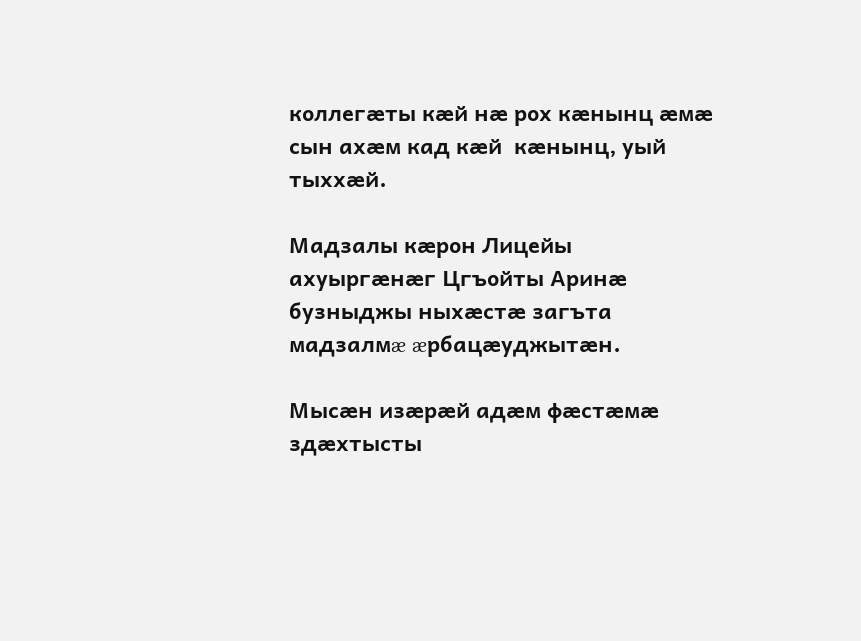коллегæты кæй нæ рох кæнынц æмæ сын ахæм кад кæй  кæнынц, уый тыххæй.

Мадзалы кæрон Лицейы ахуыргæнæг Цгъойты Аринæ бузныджы ныхæстæ загъта мадзалмæ æрбацæуджытæн.

Мысæн изæрæй адæм фæстæмæ здæхтысты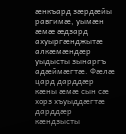æнкъард зæрдæйы равгимæ, уымæн æмæ æдзард ахуыргæнджытæ алкæмæндæр уыдысты зынаргъ адæймæгтæ. Фæлæ цард дарддæр кæны æмæ сын сæ хорз хъуыддæгтæ дарддæр кæндзысты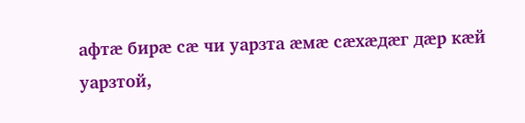афтæ бирæ сæ чи уарзта æмæ сæхæдæг дæр кæй уарзтой,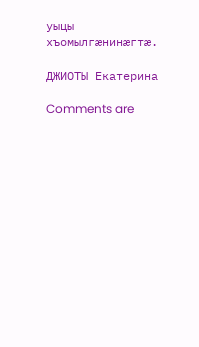уыцы хъомылгæнинæгтæ.

ДЖИОТЫ Екатерина

Comments are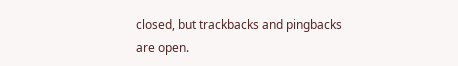closed, but trackbacks and pingbacks are open.